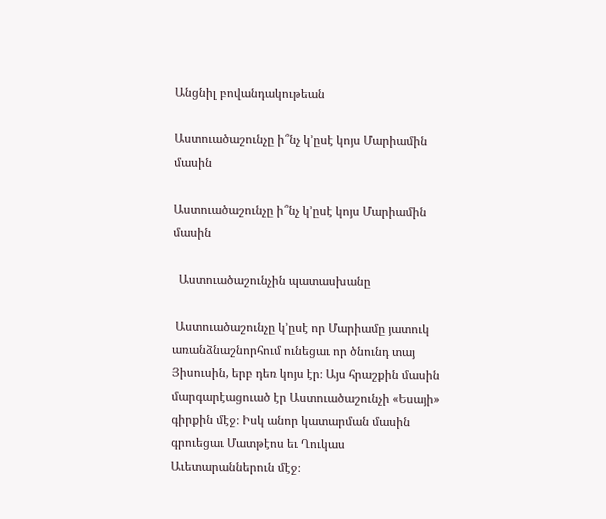Անցնիլ բովանդակութեան

Աստուածաշունչը ի՞նչ կ’ըսէ կոյս Մարիամին մասին

Աստուածաշունչը ի՞նչ կ’ըսէ կոյս Մարիամին մասին

  Աստուածաշունչին պատասխանը

 Աստուածաշունչը կ’ըսէ որ Մարիամը յատուկ առանձնաշնորհում ունեցաւ որ ծնունդ տայ Յիսուսին, երբ դեռ կոյս էր։ Այս հրաշքին մասին մարգարէացուած էր Աստուածաշունչի «Եսայի» գիրքին մէջ։ Իսկ անոր կատարման մասին գրուեցաւ Մատթէոս եւ Ղուկաս Աւետարաններուն մէջ։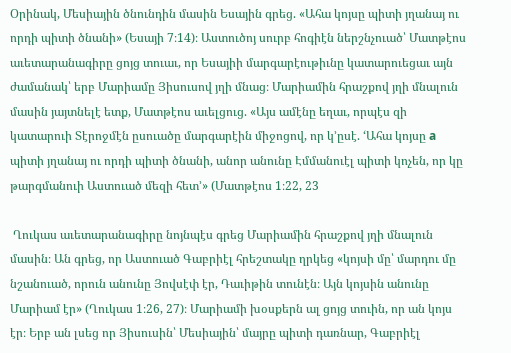Օրինակ, Մեսիային ծնունդին մասին Եսային գրեց. «Ահա կոյսը պիտի յղանայ ու որդի պիտի ծնանի» (Եսայի 7։14)։ Աստուծոյ սուրբ հոգիէն ներշնչուած՝ Մատթէոս աւետարանագիրը ցոյց տուաւ, որ Եսայիի մարգարէութիւնը կատարուեցաւ այն ժամանակ՝ երբ Մարիամը Յիսուսով յղի մնաց։ Մարիամին հրաշքով յղի մնալուն մասին յայտնելէ ետք, Մատթէոս աւելցուց. «Այս ամէնը եղաւ, որպէս զի կատարուի Տէրոջմէն ըսուածը մարգարէին միջոցով, որ կ’ըսէ. ‘Ահա կոյսը a պիտի յղանայ ու որդի պիտի ծնանի, անոր անունը Էմմանուէլ պիտի կոչեն, որ կը թարգմանուի Աստուած մեզի հետ’» (Մատթէոս 1։22, 23

 Ղուկաս աւետարանագիրը նոյնպէս գրեց Մարիամին հրաշքով յղի մնալուն մասին։ Ան գրեց, որ Աստուած Գաբրիէլ հրեշտակը ղրկեց «կոյսի մը՝ մարդու մը նշանուած, որուն անունը Յովսէփ էր, Դաւիթին տունէն։ Այն կոյսին անունը Մարիամ էր» (Ղուկաս 1։26, 27)։ Մարիամի խօսքերն ալ ցոյց տուին, որ ան կոյս էր։ Երբ ան լսեց որ Յիսուսին՝ Մեսիային՝ մայրը պիտի դառնար, Գաբրիէլ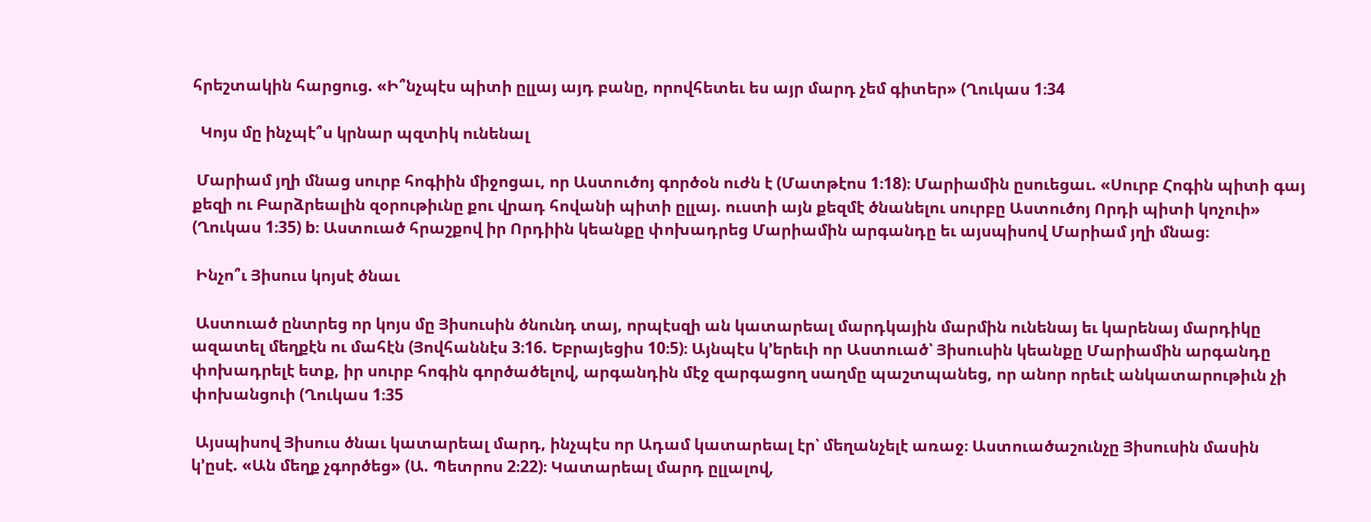հրեշտակին հարցուց. «Ի՞նչպէս պիտի ըլլայ այդ բանը, որովհետեւ ես այր մարդ չեմ գիտեր» (Ղուկաս 1։34

  Կոյս մը ինչպէ՞ս կրնար պզտիկ ունենալ

 Մարիամ յղի մնաց սուրբ հոգիին միջոցաւ, որ Աստուծոյ գործօն ուժն է (Մատթէոս 1։18)։ Մարիամին ըսուեցաւ. «Սուրբ Հոգին պիտի գայ քեզի ու Բարձրեալին զօրութիւնը քու վրադ հովանի պիտի ըլլայ. ուստի այն քեզմէ ծնանելու սուրբը Աստուծոյ Որդի պիտի կոչուի» (Ղուկաս 1։35) b։ Աստուած հրաշքով իր Որդիին կեանքը փոխադրեց Մարիամին արգանդը եւ այսպիսով Մարիամ յղի մնաց։

 Ինչո՞ւ Յիսուս կոյսէ ծնաւ

 Աստուած ընտրեց որ կոյս մը Յիսուսին ծնունդ տայ, որպէսզի ան կատարեալ մարդկային մարմին ունենայ եւ կարենայ մարդիկը ազատել մեղքէն ու մահէն (Յովհաննէս 3։16. Եբրայեցիս 10։5)։ Այնպէս կ’երեւի որ Աստուած՝ Յիսուսին կեանքը Մարիամին արգանդը փոխադրելէ ետք, իր սուրբ հոգին գործածելով, արգանդին մէջ զարգացող սաղմը պաշտպանեց, որ անոր որեւէ անկատարութիւն չի փոխանցուի (Ղուկաս 1։35

 Այսպիսով Յիսուս ծնաւ կատարեալ մարդ, ինչպէս որ Ադամ կատարեալ էր՝ մեղանչելէ առաջ։ Աստուածաշունչը Յիսուսին մասին կ’ըսէ. «Ան մեղք չգործեց» (Ա. Պետրոս 2։22)։ Կատարեալ մարդ ըլլալով,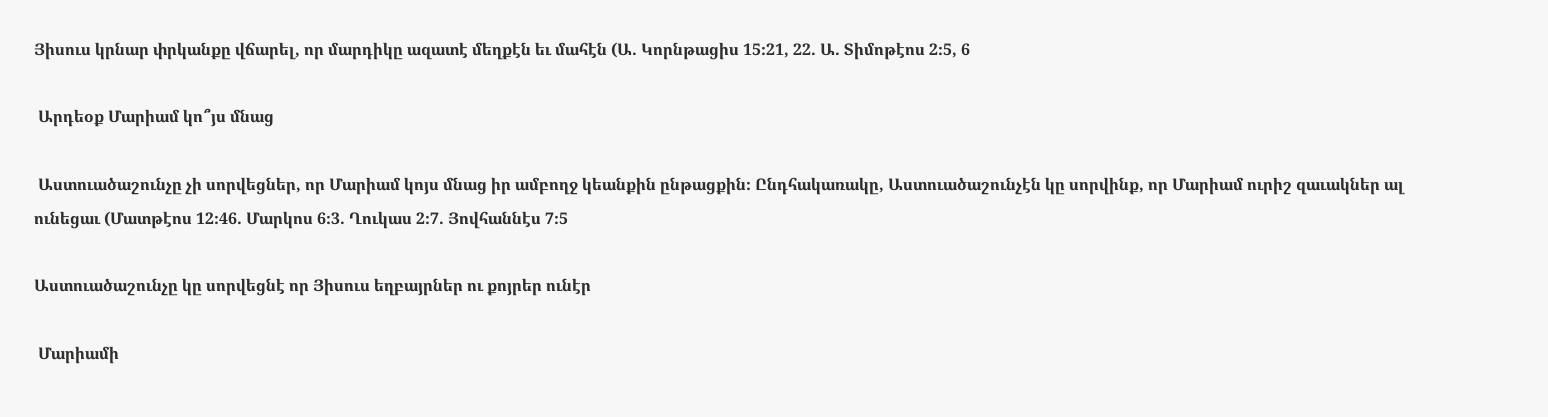Յիսուս կրնար փրկանքը վճարել, որ մարդիկը ազատէ մեղքէն եւ մահէն (Ա. Կորնթացիս 15։21, 22. Ա. Տիմոթէոս 2։5, 6

 Արդեօք Մարիամ կո՞յս մնաց

 Աստուածաշունչը չի սորվեցներ, որ Մարիամ կոյս մնաց իր ամբողջ կեանքին ընթացքին։ Ընդհակառակը, Աստուածաշունչէն կը սորվինք, որ Մարիամ ուրիշ զաւակներ ալ ունեցաւ (Մատթէոս 12։46. Մարկոս 6։3. Ղուկաս 2։7. Յովհաննէս 7։5

Աստուածաշունչը կը սորվեցնէ որ Յիսուս եղբայրներ ու քոյրեր ունէր

 Մարիամի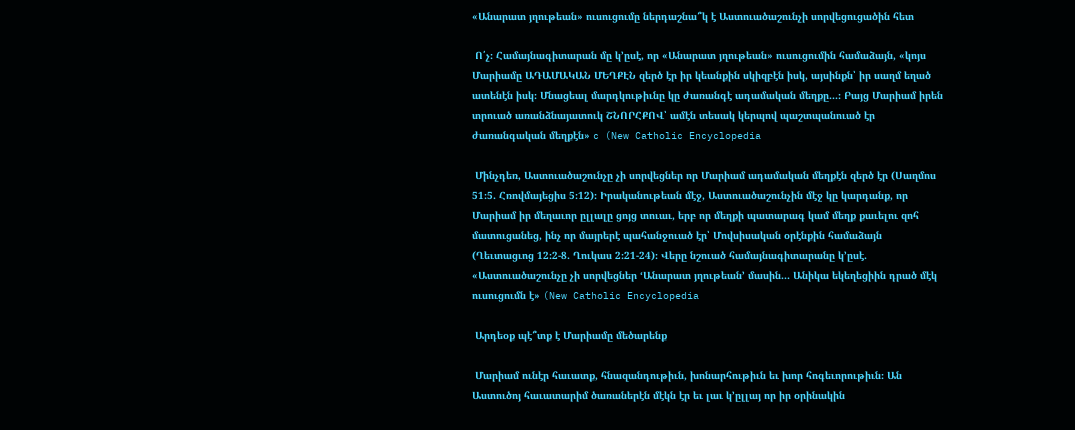«Անարատ յղութեան» ուսուցումը ներդաշնա՞կ է Աստուածաշունչի սորվեցուցածին հետ

 Ո՛չ։ Համայնագիտարան մը կ’ըսէ, որ «Անարատ յղութեան» ուսուցումին համաձայն, «կոյս Մարիամը ԱԴԱՄԱԿԱՆ ՄԵՂՔԷՆ զերծ էր իր կեանքին սկիզբէն իսկ, այսինքն՝ իր սաղմ եղած ատենէն իսկ։ Մնացեալ մարդկութիւնը կը ժառանգէ ադամական մեղքը...։ Բայց Մարիամ իրեն տրուած առանձնայատուկ ՇՆՈՐՀՔՈՎ՝ ամէն տեսակ կերպով պաշտպանուած էր ժառանգական մեղքէն» c (New Catholic Encyclopedia

 Մինչդեռ, Աստուածաշունչը չի սորվեցներ որ Մարիամ ադամական մեղքէն զերծ էր (Սաղմոս 51։5. Հռովմայեցիս 5։12)։ Իրականութեան մէջ, Աստուածաշունչին մէջ կը կարդանք, որ Մարիամ իր մեղաւոր ըլլալը ցոյց տուաւ, երբ որ մեղքի պատարագ կամ մեղք քաւելու զոհ մատուցանեց, ինչ որ մայրերէ պահանջուած էր՝ Մովսիսական օրէնքին համաձայն (Ղեւտացւոց 12։2-8. Ղուկաս 2։21-24)։ Վերը նշուած համայնագիտարանը կ’ըսէ. «Աստուածաշունչը չի սորվեցներ ‘Անարատ յղութեան’ մասին... Անիկա եկեղեցիին դրած մէկ ուսուցումն է» (New Catholic Encyclopedia

 Արդեօք պէ՞տք է Մարիամը մեծարենք

 Մարիամ ունէր հաւատք, հնազանդութիւն, խոնարհութիւն եւ խոր հոգեւորութիւն։ Ան Աստուծոյ հաւատարիմ ծառաներէն մէկն էր եւ լաւ կ’ըլլայ որ իր օրինակին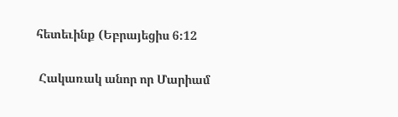հետեւինք (Եբրայեցիս 6։12

 Հակառակ անոր որ Մարիամ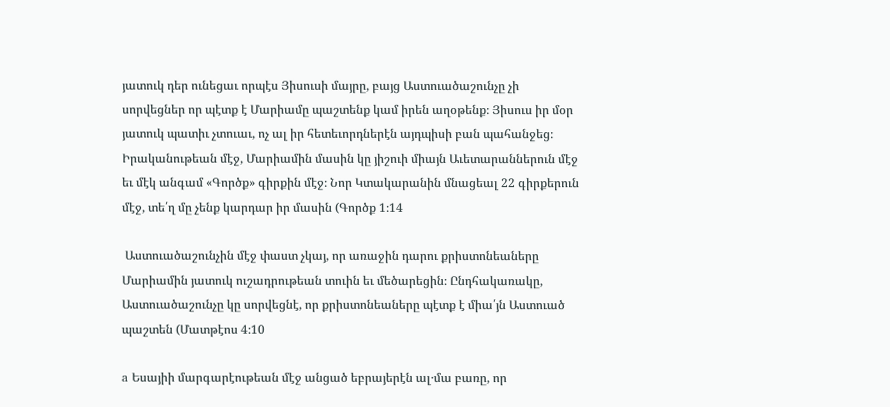յատուկ դեր ունեցաւ որպէս Յիսուսի մայրը, բայց Աստուածաշունչը չի սորվեցներ որ պէտք է Մարիամը պաշտենք կամ իրեն աղօթենք։ Յիսուս իր մօր յատուկ պատիւ չտուաւ, ոչ ալ իր հետեւորդներէն այդպիսի բան պահանջեց։ Իրականութեան մէջ, Մարիամին մասին կը յիշուի միայն Աւետարաններուն մէջ եւ մէկ անգամ «Գործք» գիրքին մէջ։ Նոր Կտակարանին մնացեալ 22 գիրքերուն մէջ, տե՛ղ մը չենք կարդար իր մասին (Գործք 1։14

 Աստուածաշունչին մէջ փաստ չկայ, որ առաջին դարու քրիստոնեաները Մարիամին յատուկ ուշադրութեան տուին եւ մեծարեցին։ Ընդհակառակը, Աստուածաշունչը կը սորվեցնէ, որ քրիստոնեաները պէտք է միա՛յն Աստուած պաշտեն (Մատթէոս 4։10

a Եսայիի մարգարէութեան մէջ անցած եբրայերէն ալ·մա բառը, որ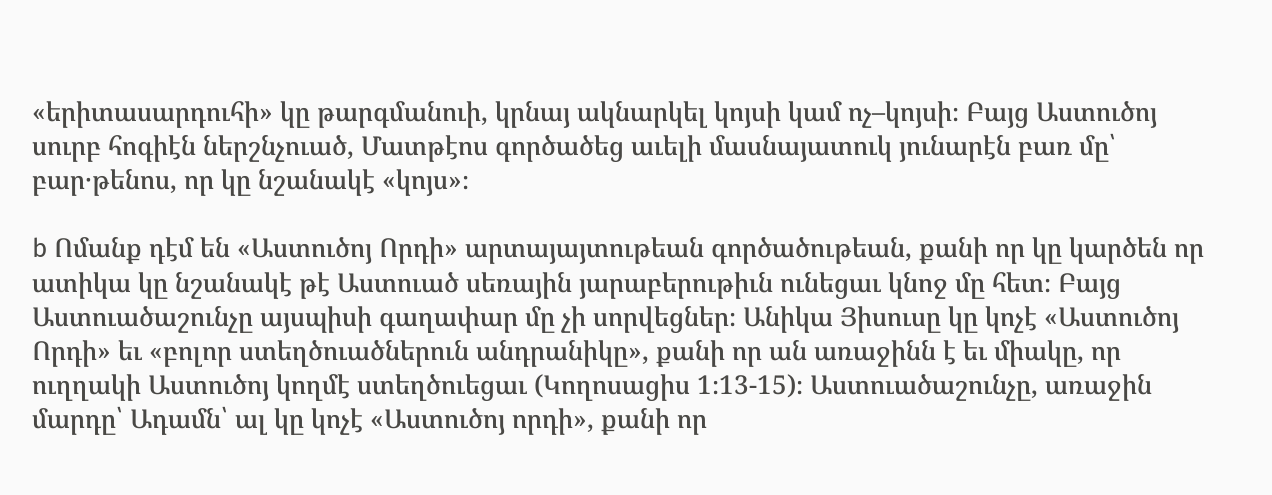«երիտասարդուհի» կը թարգմանուի, կրնայ ակնարկել կոյսի կամ ոչ–կոյսի։ Բայց Աստուծոյ սուրբ հոգիէն ներշնչուած, Մատթէոս գործածեց աւելի մասնայատուկ յունարէն բառ մը՝ բար·թենոս, որ կը նշանակէ «կոյս»։

b Ոմանք դէմ են «Աստուծոյ Որդի» արտայայտութեան գործածութեան, քանի որ կը կարծեն որ ատիկա կը նշանակէ թէ Աստուած սեռային յարաբերութիւն ունեցաւ կնոջ մը հետ։ Բայց Աստուածաշունչը այսպիսի գաղափար մը չի սորվեցներ։ Անիկա Յիսուսը կը կոչէ «Աստուծոյ Որդի» եւ «բոլոր ստեղծուածներուն անդրանիկը», քանի որ ան առաջինն է եւ միակը, որ ուղղակի Աստուծոյ կողմէ ստեղծուեցաւ (Կողոսացիս 1։13-15)։ Աստուածաշունչը, առաջին մարդը՝ Ադամն՝ ալ կը կոչէ «Աստուծոյ որդի», քանի որ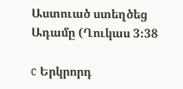Աստուած ստեղծեց Ադամը (Ղուկաս 3։38

c Երկրորդ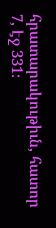հրատարակութիւն, հատոր 7, էջ 331։